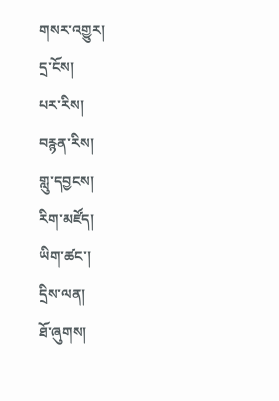གསར་འགྱུར།
དྲ་ངོས།
པར་རིས།
བརྙན་རིས།
གླུ་དབྱངས།
རིག་མཛོད།
ཡིག་ཚང་།
དྲིས་ལན།
ཐོ་ཞུགས།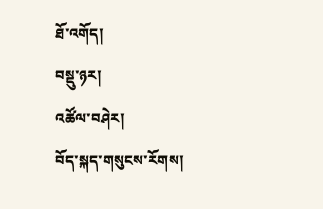ཐོ་འགོད།
བསྡུ་ཉར།
འཚོལ་བཤེར།
བོད་སྐད་གསུངས་རོགས།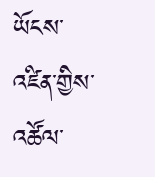ཡོངས་འཛིན་གྱིས་འཚོལ་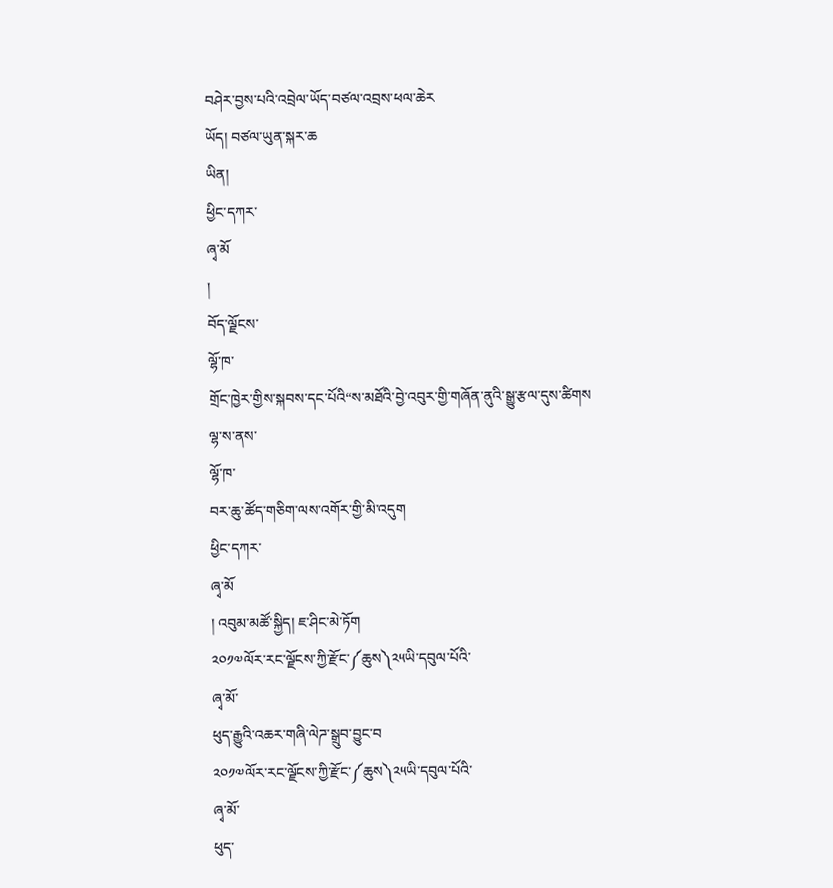བཤེར་བྱས་པའི་འབྲེལ་ཡོད་བཙལ་འབྲས་ཕལ་ཆེར
ཡོད། བཙལ་ཡུན་སྐར་ཆ
ཡིན།
ཕྱིང་དཀར་
ཞྭ་མོ
།
བོད་ལྗོངས་
ལྷོ་ཁ་
གྲོང་ཁྱེར་གྱིས་སྐབས་དང་པོའི“ས་མཐོའི་བྱེ་འབུར་གྱི་གཞོན་ནུའི་སྒྱུ་རྩལ་དུས་ཚིགས
ལྷ་ས་ནས་
ལྷོ་ཁ་
བར་ཆུ་ཚོད་གཅིག་ལས་འགོར་གྱི་མི་འདུག
ཕྱིང་དཀར་
ཞྭ་མོ
། འབུམ་མཚོ་སྐྱིད། ཇ་ཤིང་མེ་ཏོག
༢༠༡༧ལོར་རང་ལྗོངས་ཀྱི་རྫོང་༼ཆུས༽༢༥ཡི་དབུལ་པོའི་
ཞྭ་མོ་
ཕུད་རྒྱུའི་འཆར་གཞི་ལེཌ་སྒྲུབ་བྱུང་བ
༢༠༡༧ལོར་རང་ལྗོངས་ཀྱི་རྫོང་༼ཆུས༽༢༥ཡི་དབུལ་པོའི་
ཞྭ་མོ་
ཕུད་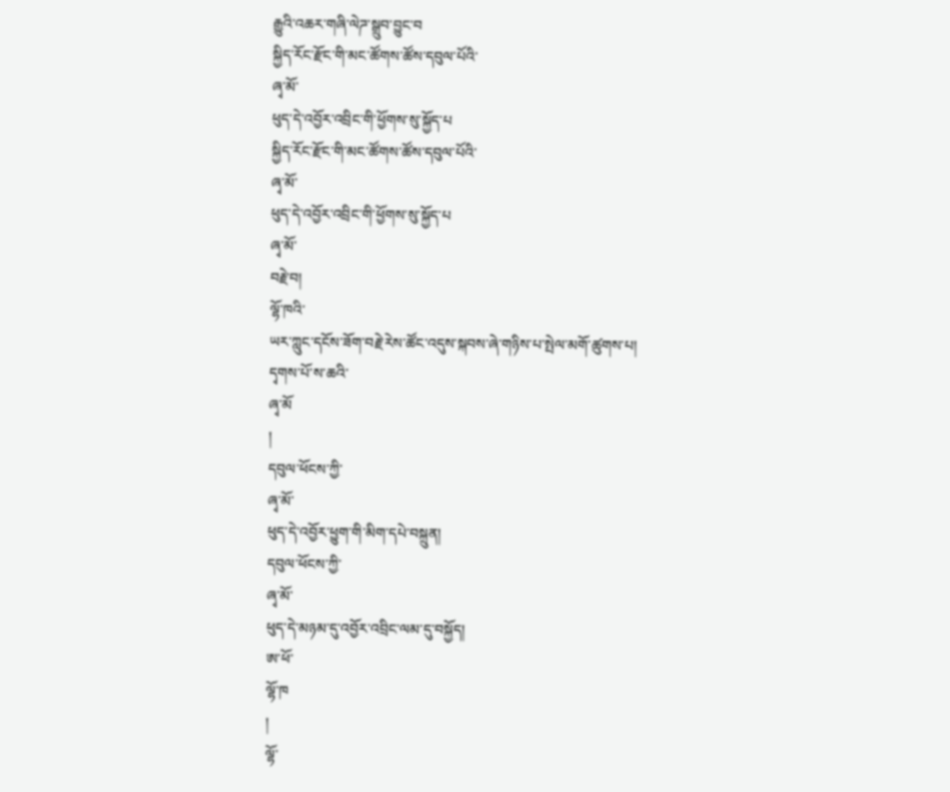རྒྱུའི་འཆར་གཞི་ལེཌ་སྒྲུབ་བྱུང་བ
སྐྱིད་རོང་རྫོང་གི་མང་ཚོགས་ཚོས་དབུལ་པོའི་
ཞྭ་མོ་
ཕུད་དེ་འབྱོར་འབྲིང་གི་ཕྱོགས་སུ་སྐྱོད་པ
སྐྱིད་རོང་རྫོང་གི་མང་ཚོགས་ཚོས་དབུལ་པོའི་
ཞྭ་མོ་
ཕུད་དེ་འབྱོར་འབྲིང་གི་ཕྱོགས་སུ་སྐྱོད་པ
ཞྭ་མོ་
བརྗེ་བ།
ལྷོ་ཁའི་
ཡར་ཀླུང་དངོས་ཟོག་བརྗེ་རེས་ཚོང་འདུས་སྐབས་ཞེ་གཉིས་པ་སྤེལ་མགོ་ཚུགས་པ།
དྭགས་པོ་ས་ཆའི་
ཞྭ་མོ
།
དབུལ་ཕོངས་ཀྱི་
ཞྭ་མོ་
ཕུད་དེ་འབྱོར་ཕྱུག་གི་མིག་དཔེ་བསྐྲུན།
དབུལ་ཕོངས་ཀྱི་
ཞྭ་མོ་
ཕུད་དེ་མཉམ་དུ་འབྱོར་འབྲིང་ལམ་དུ་བསྐྱོད།
ཨ་ཕོ་
ལྷོ་ཁ
།
ལྷོ་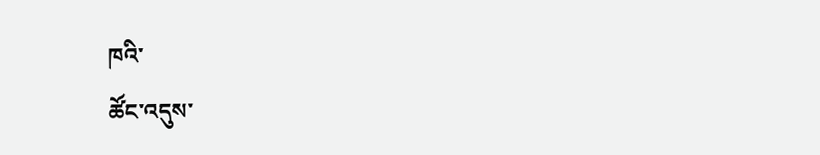ཁའི་
ཚོང་འདུས་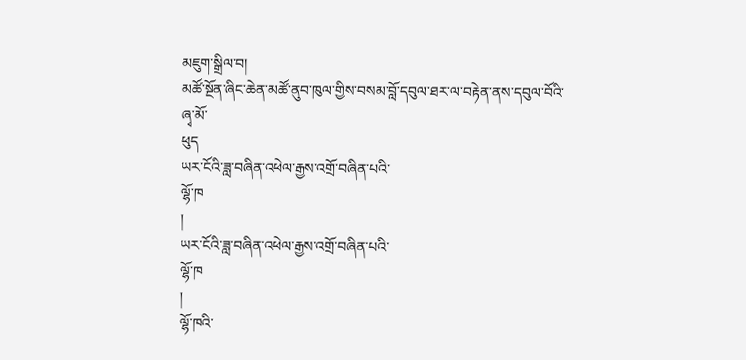མཇུག་སྒྲིལ་བ།
མཚོ་སྔོན་ཞིང་ཆེན་མཚོ་ནུབ་ཁུལ་གྱིས་བསམ་བློ་དབུལ་ཐར་ལ་བརྟེན་ནས་དབུལ་བོའི་
ཞྭ་མོ་
ཕུད
ཡར་ངོའི་ཟླ་བཞིན་འཕེལ་རྒྱས་འགྲོ་བཞིན་པའི་
ལྷོ་ཁ
།
ཡར་ངོའི་ཟླ་བཞིན་འཕེལ་རྒྱས་འགྲོ་བཞིན་པའི་
ལྷོ་ཁ
།
ལྷོ་ཁའི་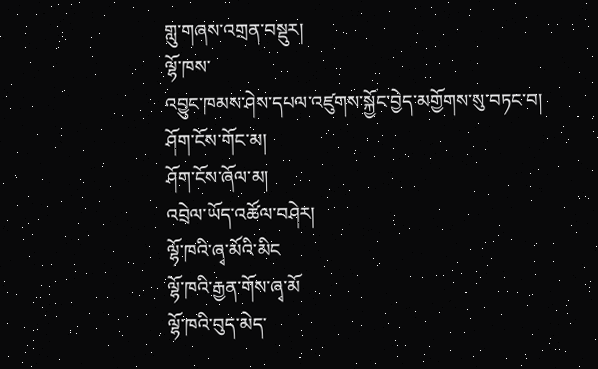གླུ་གཞས་འགྲན་བསྡུར།
ལྷོ་ཁས་
འབྱུང་ཁམས་ཤེས་དཔལ་འཛུགས་སྐྱོང་བྱེད་མགྱོགས་སུ་བཏང་བ།
ཤོག་ངོས་གོང་མ།
ཤོག་ངོས་ཞོལ་མ།
འབྲེལ་ཡོད་འཚོལ་བཤེར།
ལྷོ་ཁའི་ཞྭ་མོའི་མིང
ལྷོ་ཁའི་རྒྱན་གོས་ཞྭ་མོ
ལྷོ་ཁའི་བུད་མེད་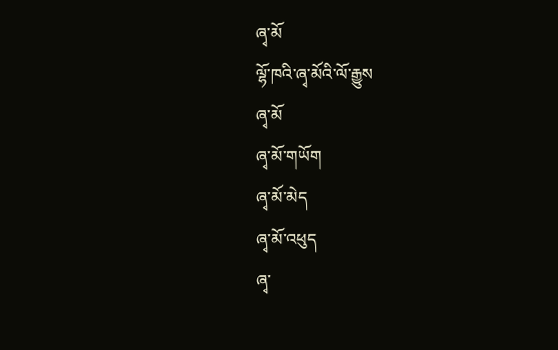ཞྭ་མོ
ལྷོ་ཁའི་ཞྭ་མོའི་ལོ་རྒྱུས
ཞྭ་མོ
ཞྭ་མོ་གཡོག
ཞྭ་མོ་མེད
ཞྭ་མོ་འཕུད
ཞྭ་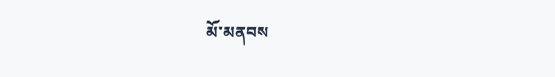མོ་མནབས